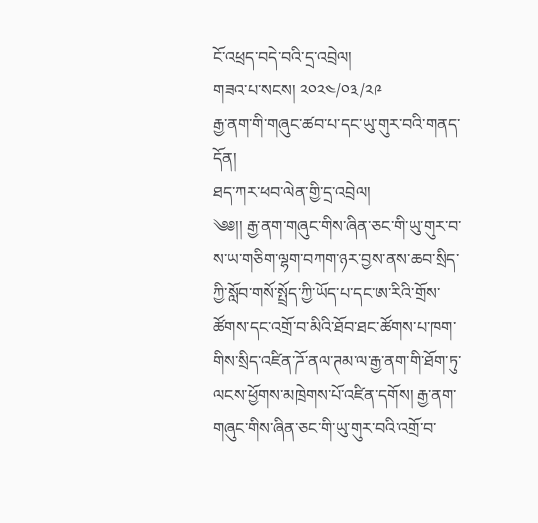ངོ་འཕྲད་བདེ་བའི་དྲ་འབྲེལ།
གཟའ་པ་སངས། ༢༠༢༤/༠༣/༢༩
རྒྱ་ནག་གི་གཞུང་ཚབ་པ་དང་ཡུ་གུར་བའི་གནད་དོན།
ཐད་ཀར་ཕབ་ལེན་གྱི་དྲ་འབྲེལ།
༄༅།། རྒྱ་ནག་གཞུང་གིས་ཞིན་ཅང་གི་ཡུ་གུར་བ་ས་ཡ་གཅིག་ལྷག་བཀག་ཉར་བྱས་ནས་ཆབ་སྲིད་ཀྱི་སློབ་གསོ་སྤྲོད་ཀྱི་ཡོད་པ་དང་ཨ་རིའི་གྲོས་ཚོགས་དང་འགྲོ་བ་མིའི་ཐོབ་ཐང་ཚོགས་པ་ཁག་གིས་སྲིད་འཛིན་ཌོ་ནལ་ཊམ་ལ་རྒྱ་ནག་གི་ཐོག་ཏུ་ལངས་ཕྱོགས་མཁྲེགས་པོ་འཛིན་དགོས། རྒྱ་ནག་གཞུང་གིས་ཞིན་ཅང་གི་ཡུ་གུར་བའི་འགྲོ་བ་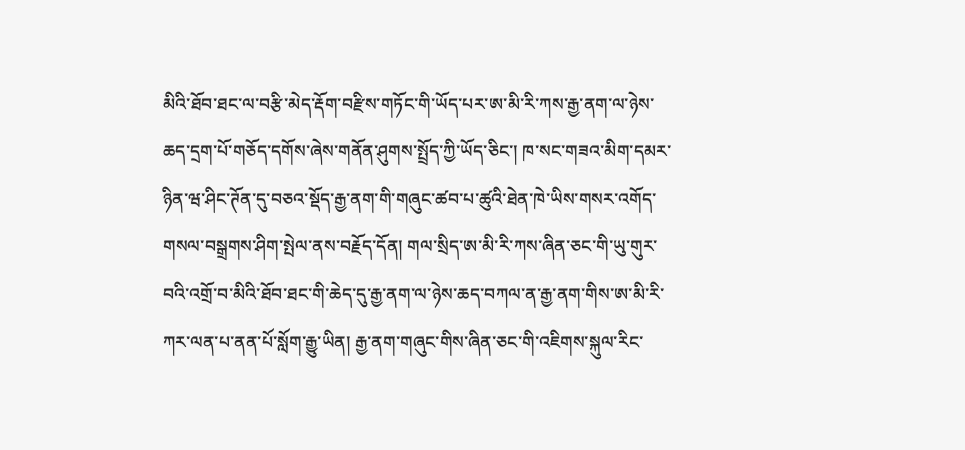མིའི་ཐོབ་ཐང་ལ་བརྩི་མེད་རྡོག་བརྫིས་གཏོང་གི་ཡོད་པར་ཨ་མི་རི་ཀས་རྒྱ་ནག་ལ་ཉེས་ཆད་དྲག་པོ་གཅོད་དགོས་ཞེས་གནོན་ཤུགས་སྤྲོད་ཀྱི་ཡོད་ཅིང་། ཁ་སང་གཟའ་མིག་དམར་ཉིན་ཝ་ཤིང་ཊོན་དུ་བཅའ་སྡོད་རྒྱ་ནག་གི་གཞུང་ཚབ་པ་ཚུའི་ཐེན་ཁེ་ཡིས་གསར་འགོད་གསལ་བསྒྲགས་ཤིག་སྤེལ་ནས་བརྗོད་དོན། གལ་སྲིད་ཨ་མི་རི་ཀས་ཞིན་ཅང་གི་ཡུ་གུར་བའི་འགྲོ་བ་མིའི་ཐོབ་ཐང་གི་ཆེད་དུ་རྒྱ་ནག་ལ་ཉེས་ཆད་བཀལ་ན་རྒྱ་ནག་གིས་ཨ་མི་རི་ཀར་ལན་པ་ནན་པོ་སློག་རྒྱུ་ཡིན། རྒྱ་ནག་གཞུང་གིས་ཞིན་ཅང་གི་འཇིགས་སྐུལ་རིང་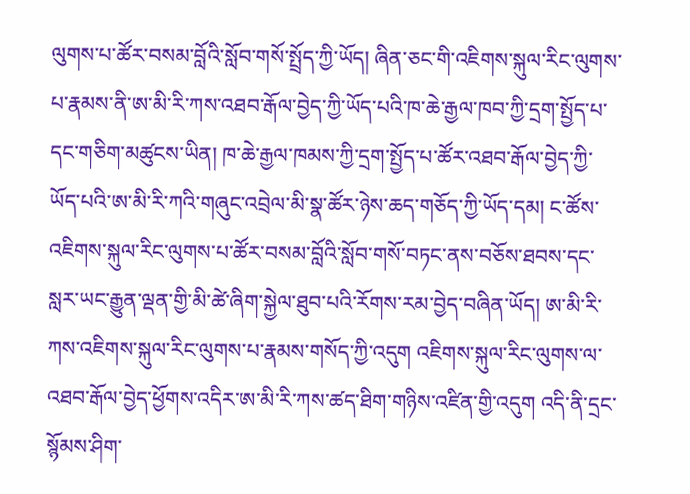ལུགས་པ་ཚོར་བསམ་བློའི་སློབ་གསོ་སྤྲོད་ཀྱི་ཡོད། ཞིན་ཅང་གི་འཇིགས་སྐུལ་རིང་ལུགས་པ་རྣམས་ནི་ཨ་མི་རི་ཀས་འཐབ་རྒོལ་བྱེད་ཀྱི་ཡོད་པའི་ཁ་ཆེ་རྒྱལ་ཁབ་ཀྱི་དྲག་སྤྱོད་པ་དང་གཅིག་མཚུངས་ཡིན། ཁ་ཆེ་རྒྱལ་ཁམས་ཀྱི་དྲག་སྤྱོད་པ་ཚོར་འཐབ་རྒོལ་བྱེད་ཀྱི་ཡོད་པའི་ཨ་མི་རི་ཀའི་གཞུང་འབྲེལ་མི་སྣ་ཚོར་ཉེས་ཆད་གཅོད་ཀྱི་ཡོད་དམ། ང་ཚོས་འཇིགས་སྐུལ་རིང་ལུགས་པ་ཚོར་བསམ་བློའི་སློབ་གསོ་བཏང་ནས་བཅོས་ཐབས་དང་སླར་ཡང་རྒྱུན་ལྡན་གྱི་མི་ཚེ་ཞིག་སྐྱེལ་ཐུབ་པའི་རོགས་རམ་བྱེད་བཞིན་ཡོད། ཨ་མི་རི་ཀས་འཇིགས་སྐུལ་རིང་ལུགས་པ་རྣམས་གསོད་ཀྱི་འདུག འཇིགས་སྐུལ་རིང་ལུགས་ལ་འཐབ་རྒོལ་བྱེད་ཕྱོགས་འདིར་ཨ་མི་རི་ཀས་ཚད་ཐིག་གཉིས་འཛིན་གྱི་འདུག འདི་ནི་དྲང་སྙོམས་ཤིག་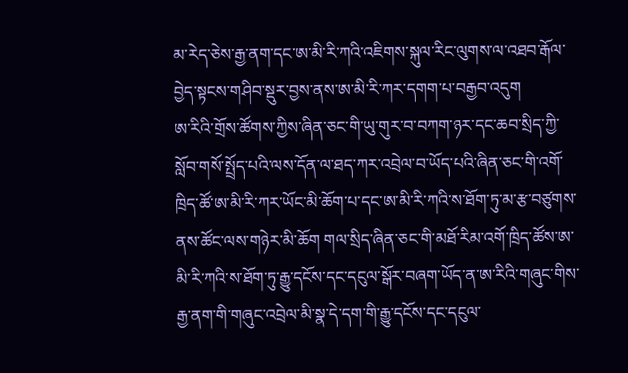མ་རེད་ཅེས་རྒྱ་ནག་དང་ཨ་མི་རི་ཀའི་འཇིགས་སྐུལ་རིང་ལུགས་ལ་འཐབ་རྒོལ་བྱེད་སྟངས་གཤིབ་སྡུར་བྱས་ནས་ཨ་མི་རི་ཀར་དགག་པ་བརྒྱབ་འདུག
ཨ་རིའི་གྲོས་ཚོགས་ཀྱིས་ཞིན་ཅང་གི་ཡུ་གུར་བ་བཀག་ཉར་དང་ཆབ་སྲིད་ཀྱི་སློབ་གསོ་སྤྲོད་པའི་ལས་དོན་ལ་ཐད་ཀར་འབྲེལ་བ་ཡོད་པའི་ཞིན་ཅང་གི་འགོ་ཁྲིད་ཚོ་ཨ་མི་རི་ཀར་ཡོང་མི་ཆོག་པ་དང་ཨ་མི་རི་ཀའི་ས་ཐོག་ཏུ་མ་རྩ་བཙུགས་ནས་ཚོང་ལས་གཉེར་མི་ཆོག གལ་སྲིད་ཞིན་ཅང་གི་མཐོ་རིམ་འགོ་ཁྲིད་ཚོས་ཨ་མི་རི་ཀའི་ས་ཐོག་ཏུ་རྒྱུ་དངོས་དང་དངུལ་སྒོར་བཞག་ཡོད་ན་ཨ་རིའི་གཞུང་གིས་རྒྱ་ནག་གི་གཞུང་འབྲེལ་མི་སྣ་དེ་དག་གི་རྒྱུ་དངོས་དང་དངུལ་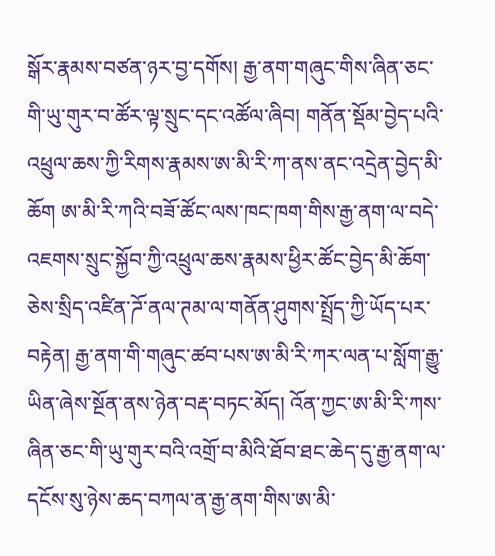སྒོར་རྣམས་བཙན་ཉར་བྱ་དགོས། རྒྱ་ནག་གཞུང་གིས་ཞིན་ཅང་གི་ཡུ་གུར་བ་ཚོར་ལྟ་སྲུང་དང་འཚོལ་ཞིབ། གནོན་སྡོམ་བྱེད་པའི་འཕྲུལ་ཆས་ཀྱི་རིགས་རྣམས་ཨ་མི་རི་ཀ་ནས་ནང་འདྲེན་བྱེད་མི་ཆོག ཨ་མི་རི་ཀའི་བཟོ་ཚོང་ལས་ཁང་ཁག་གིས་རྒྱ་ནག་ལ་བདེ་འཇགས་སྲུང་སྐྱོབ་ཀྱི་འཕྲུལ་ཆས་རྣམས་ཕྱིར་ཚོང་བྱེད་མི་ཆོག་ཅེས་སྲིད་འཛིན་ཌོ་ནལ་ཊམ་ལ་གནོན་ཤུགས་སྤྲོད་ཀྱི་ཡོད་པར་བརྟེན། རྒྱ་ནག་གི་གཞུང་ཚབ་པས་ཨ་མི་རི་ཀར་ལན་པ་སློག་རྒྱུ་ཡིན་ཞེས་སྔོན་ནས་ཉེན་བརྡ་བཏང་མོད། འོན་ཀྱང་ཨ་མི་རི་ཀས་ཞིན་ཅང་གི་ཡུ་གུར་བའི་འགྲོ་བ་མིའི་ཐོབ་ཐང་ཆེད་དུ་རྒྱ་ནག་ལ་དངོས་སུ་ཉེས་ཆད་བཀལ་ན་རྒྱ་ནག་གིས་ཨ་མི་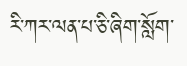རི་ཀར་ལན་པ་ཅི་ཞིག་སློག་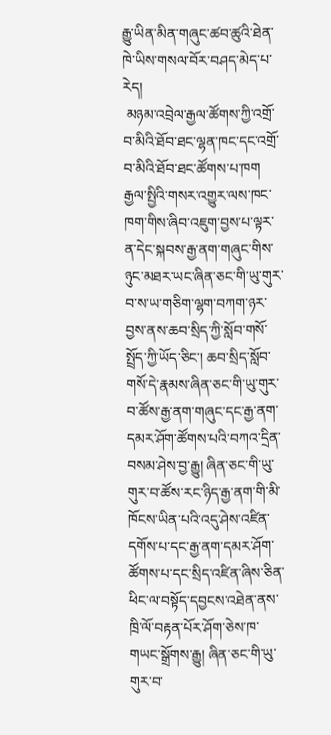རྒྱུ་ཡིན་མིན་གཞུང་ཚབ་ཚུའི་ཐེན་ཁེ་ཡིས་གསལ་བོར་བཤད་མེད་པ་རེད།
 མཉམ་འབྲེལ་རྒྱལ་ཚོགས་ཀྱི་འགྲོ་བ་མིའི་ཐོབ་ཐང་ལྷན་ཁང་དང་འགྲོ་བ་མིའི་ཐོབ་ཐང་ཚོགས་པ་ཁག རྒྱལ་སྤྱིའི་གསར་འགྱུར་ལས་ཁང་ཁག་གིས་ཞིབ་འཇུག་བྱས་པ་ལྟར་ན་དེང་སྐབས་རྒྱ་ནག་གཞུང་གིས་ཉུང་མཐར་ཡང་ཞིན་ཅང་གི་ཡུ་གུར་བ་ས་ཡ་གཅིག་ལྷག་བཀག་ཉར་བྱས་ནས་ཆབ་སྲིད་ཀྱི་སློབ་གསོ་སྤྲོད་ཀྱི་ཡོད་ཅིང་། ཆབ་སྲིད་སློབ་གསོ་དེ་རྣམས་ཞིན་ཅང་གི་ཡུ་གུར་བ་ཚོས་རྒྱ་ནག་གཞུང་དང་རྒྱ་ནག་དམར་ཤོག་ཚོགས་པའི་བཀའ་དྲིན་བསམ་ཤེས་བྱ་རྒྱུ། ཞིན་ཅང་གི་ཡུ་གུར་བ་ཚོས་རང་ཉིད་རྒྱ་ནག་གི་མི་ཁོངས་ཡིན་པའི་འདུ་ཤེས་འཛིན་དགོས་པ་དང་རྒྱ་ནག་དམར་ཤོག་ཚོགས་པ་དང་སྲིད་འཛིན་ཞིས་ཅིན་ཕིང་ལ་བསྟོད་དབྱངས་འཐེན་ནས་ཁྲི་ལོ་བརྟན་པོར་ཤོག་ཅེས་ཁ་གཡང་སྒྲོགས་རྒྱུ། ཞིན་ཅང་གི་ཡུ་གུར་བ་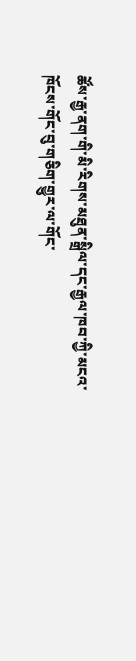ཚོས་རྒྱ་ནག་གི་མི་རིགས་མཐུན་སྒྲིལ་དང་རྒྱལ་ཁབ་ཀྱི་མངའ་ཁོངས་གོང་བུ་གཅིག་གྱུར་ལ་གོང་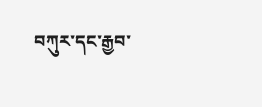བཀུར་དང་རྒྱབ་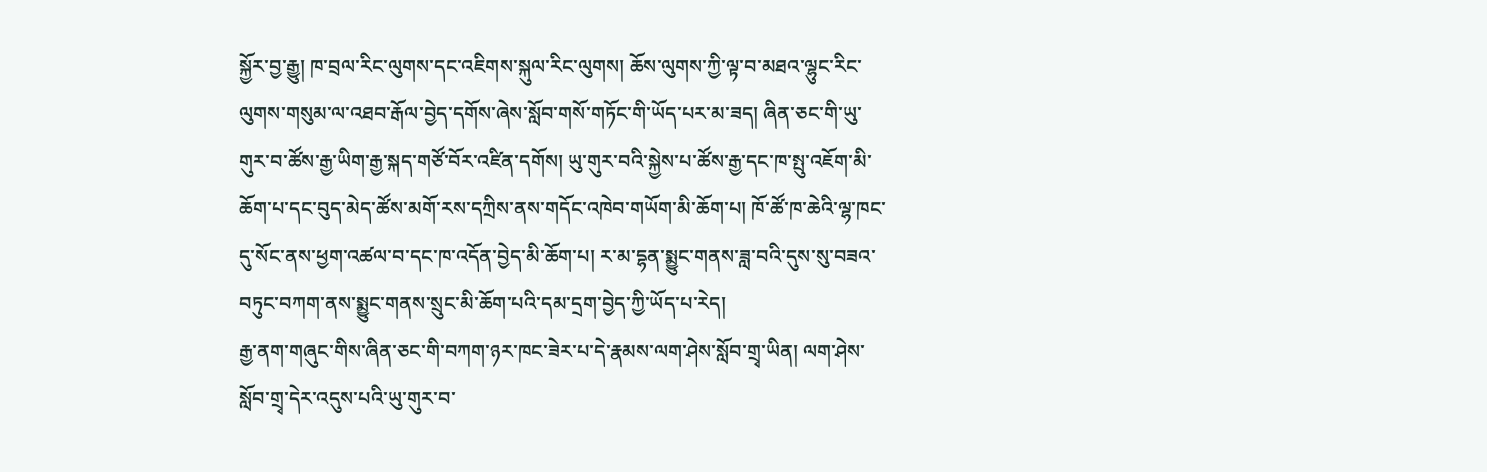སྐྱོར་བྱ་རྒྱུ། ཁ་བྲལ་རིང་ལུགས་དང་འཇིགས་སྐུལ་རིང་ལུགས། ཆོས་ལུགས་ཀྱི་ལྟ་བ་མཐའ་ལྷུང་རིང་ལུགས་གསུམ་ལ་འཐབ་རྒོལ་བྱེད་དགོས་ཞེས་སློབ་གསོ་གཏོང་གི་ཡོད་པར་མ་ཟད། ཞིན་ཅང་གི་ཡུ་གུར་བ་ཚོས་རྒྱ་ཡིག་རྒྱ་སྐད་གཙོ་བོར་འཛིན་དགོས། ཡུ་གུར་བའི་སྐྱེས་པ་ཚོས་རྒྱ་དང་ཁ་སྤུ་འཇོག་མི་ཆོག་པ་དང་བུད་མེད་ཚོས་མགོ་རས་དཀྲིས་ནས་གདོང་འཁེབ་གཡོག་མི་ཆོག་པ། ཁོ་ཚོ་ཁ་ཆེའི་ལྷ་ཁང་དུ་སོང་ནས་ཕྱག་འཚལ་བ་དང་ཁ་འདོན་བྱེད་མི་ཆོག་པ། ར་མ་དྷན་སྨྱུང་གནས་ཟླ་བའི་དུས་སུ་བཟའ་བཏུང་བཀག་ནས་སྨྱུང་གནས་སྲུང་མི་ཆོག་པའི་དམ་དྲག་བྱེད་ཀྱི་ཡོད་པ་རེད།
རྒྱ་ནག་གཞུང་གིས་ཞིན་ཅང་གི་བཀག་ཉར་ཁང་ཟེར་པ་དེ་རྣམས་ལག་ཤེས་སློབ་གྲྭ་ཡིན། ལག་ཤེས་སློབ་གྲྭ་དེར་འདུས་པའི་ཡུ་གུར་བ་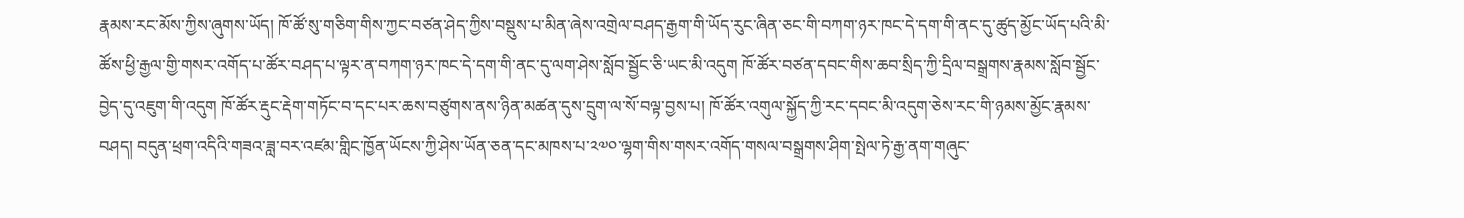རྣམས་རང་མོས་ཀྱིས་ཞུགས་ཡོད། ཁོ་ཚོ་སུ་གཅིག་གིས་ཀྱང་བཙན་ཤེད་ཀྱིས་བསྡུས་པ་མིན་ཞེས་འགྲེལ་བཤད་རྒྱག་གི་ཡོད་རུང་ཞིན་ཅང་གི་བཀག་ཉར་ཁང་དེ་དག་གི་ནང་དུ་ཚུད་མྱོང་ཡོད་པའི་མི་ཚོས་ཕྱི་རྒྱལ་གྱི་གསར་འགོད་པ་ཚོར་བཤད་པ་ལྟར་ན་བཀག་ཉར་ཁང་དེ་དག་གི་ནང་དུ་ལག་ཤེས་སློབ་སྦྱོང་ཅི་ཡང་མི་འདུག ཁོ་ཚོར་བཙན་དབང་གིས་ཆབ་སྲིད་ཀྱི་དྲིལ་བསྒྲགས་རྣམས་སློབ་སྦྱོང་བྱེད་དུ་འཇུག་གི་འདུག ཁོ་ཚོར་རྡུང་རྡེག་གཏོང་བ་དང་པར་ཆས་བཙུགས་ནས་ཉིན་མཚན་དུས་དྲུག་ལ་སོ་བལྟ་བྱས་པ། ཁོ་ཚོར་འགུལ་སྐྱོད་ཀྱི་རང་དབང་མི་འདུག་ཅེས་རང་གི་ཉམས་མྱོང་རྣམས་བཤད། བདུན་ཕྲག་འདིའི་གཟའ་ཟླ་བར་འཛམ་གླིང་ཁྱོན་ཡོངས་ཀྱི་ཤེས་ཡོན་ཅན་དང་མཁས་པ་༢༧༠་ལྷག་གིས་གསར་འགོད་གསལ་བསྒྲགས་ཤིག་སྤེལ་ཏེ་རྒྱ་ནག་གཞུང་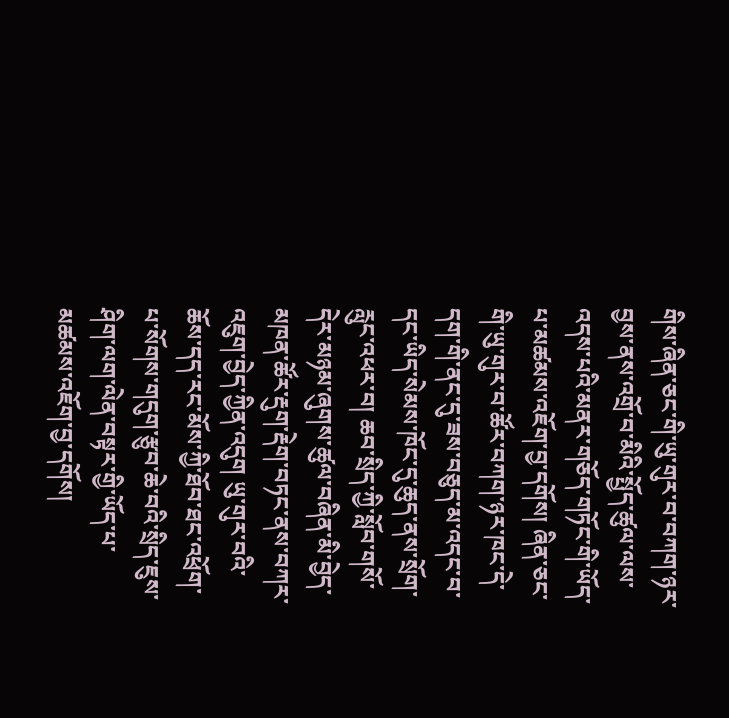གིས་ཞིན་ཅང་གི་ཡུ་གུར་བ་བཀག་ཉར་བྱས་ནས་འགྲོ་བ་མིའི་སྤྱོད་ཚུལ་ལས་འདས་པའི་མནར་གཅོད་གཏོང་གི་ཡོད་པ་མཚམས་འཇོག་བྱ་དགོས། ཞིན་ཅང་གི་ཡུ་གུར་བ་ཚོར་བཀག་ཉར་ཁང་དེ་དག་གི་ནང་དུ་ཟས་བཅུད་མ་འདང་བ་དང་ཡིད་སེམས་ཁོང་དུ་ཆུད་ནས་སྲོག་རླུང་འཕར་བ། ཆབ་སྲིད་ཀྱི་སློབ་གསོ་དེར་མཉམ་ཞུགས་ཚུལ་བཞིན་མི་བྱེད་མཁན་ཚོར་རྡུག་རྡེག་བཏང་ནས་བཀར་འཇུག་བྱེད་ཀྱིན་འདུག ཡུ་གུར་བའི་ཆོས་དད་རང་མོས་ཀྱི་ཐོབ་ཐང་འཕྲོག་པ་སོགས་གདུག་རྩུབ་ཆེ་བའི་སྲིད་ཇུས་ཤིག་ལག་ལེན་བསྟར་གྱི་ཡོད་པ་མཚམས་འཇོག་བྱ་དགོས།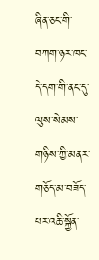ཞིན་ཅང་གི་བཀག་ཉར་ཁང་དེ་དག་གི་ནང་དུ་ལུས་སེམས་གཉིས་ཀྱི་མནར་གཅོད་མ་བཟོད་པར་འཆི་སྐྱོན་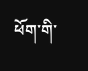ཕོག་གི་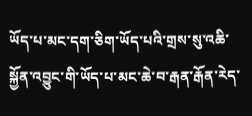ཡོད་པ་མང་དག་ཅིག་ཡོད་པའི་གྲས་སུ་འཆི་སྐྱོན་འབྱུང་གི་ཡོད་པ་མང་ཆེ་བ་རྒན་རྒོན་རེད་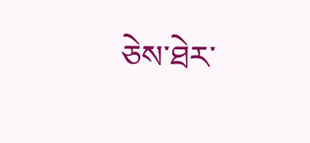ཅེས་ཐེར་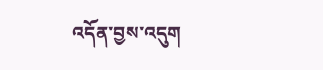འདོན་བྱས་འདུག